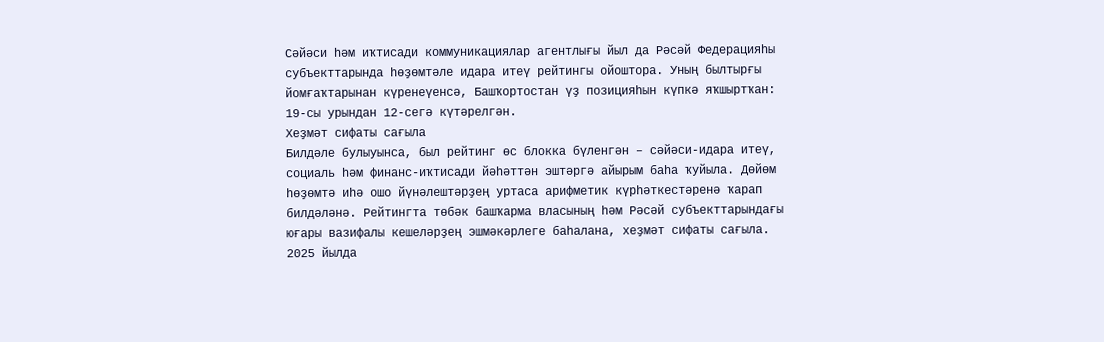Сәйәси һәм иҡтисади коммуникациялар агентлығы йыл да Рәсәй Федерацияһы субъекттарында һөҙөмтәле идара итеү рейтингы ойоштора. Уның былтырғы йомғаҡтарынан күренеүенсә, Башҡортостан үҙ позицияһын күпкә яҡшыртҡан: 19-сы урындан 12-сегә күтәрелгән.
Хеҙмәт сифаты сағыла
Билдәле булыуынса, был рейтинг өс блокка бүленгән – сәйәси-идара итеү, социаль һәм финанс-иҡтисади йәһәттән эштәргә айырым баһа ҡуйыла. Дөйөм һөҙөмтә иһә ошо йүнәлештәрҙең уртаса арифметик күрһәткестәренә ҡарап билдәләнә. Рейтингта төбәк башҡарма власының һәм Рәсәй субъекттарындағы юғары вазифалы кешеләрҙең эшмәкәрлеге баһалана, хеҙмәт сифаты сағыла.
2025 йылда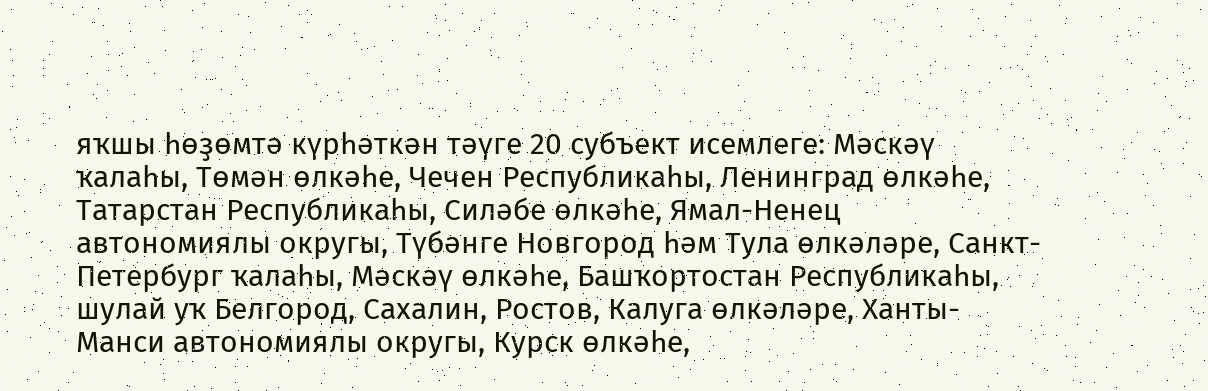яҡшы һөҙөмтә күрһәткән тәүге 20 субъект исемлеге: Мәскәү ҡалаһы, Төмән өлкәһе, Чечен Республикаһы, Ленинград өлкәһе, Татарстан Республикаһы, Силәбе өлкәһе, Ямал-Ненец автономиялы округы, Түбәнге Новгород һәм Тула өлкәләре, Санкт-Петербург ҡалаһы, Мәскәү өлкәһе, Башҡортостан Республикаһы, шулай уҡ Белгород, Сахалин, Ростов, Калуга өлкәләре, Ханты-Манси автономиялы округы, Курск өлкәһе,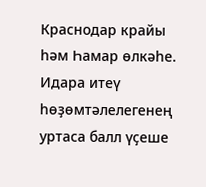Краснодар крайы һәм Һамар өлкәһе.
Идара итеү һөҙөмтәлелегенең уртаса балл үҫеше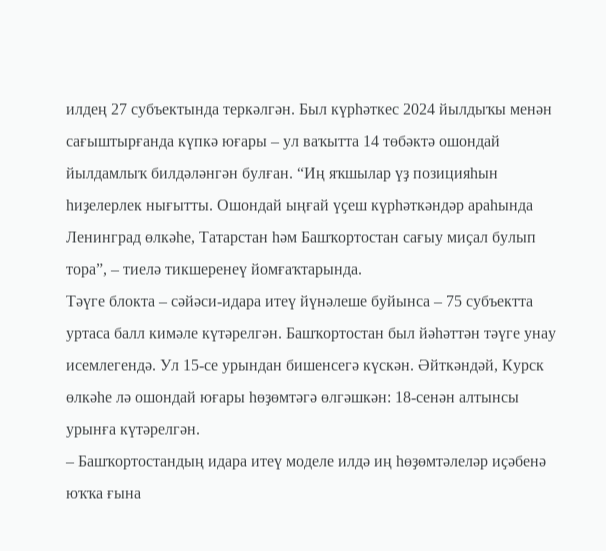илдең 27 субъектында теркәлгән. Был күрһәткес 2024 йылдыҡы менән сағыштырғанда күпкә юғары – ул ваҡытта 14 төбәктә ошондай йылдамлыҡ билдәләнгән булған. “Иң яҡшылар үҙ позицияһын һиҙелерлек нығытты. Ошондай ыңғай үҫеш күрһәткәндәр араһында Ленинград өлкәһе, Татарстан һәм Башҡортостан сағыу миҫал булып тора”, – тиелә тикшеренеү йомғаҡтарында.
Тәүге блокта – сәйәси-идара итеү йүнәлеше буйынса – 75 субъектта уртаса балл кимәле күтәрелгән. Башҡортостан был йәһәттән тәүге унау исемлегендә. Ул 15-се урындан бишенсегә күскән. Әйткәндәй, Курск өлкәһе лә ошондай юғары һөҙөмтәгә өлгәшкән: 18-сенән алтынсы урынға күтәрелгән.
– Башҡортостандың идара итеү моделе илдә иң һөҙөмтәлеләр иҫәбенә юҡҡа ғына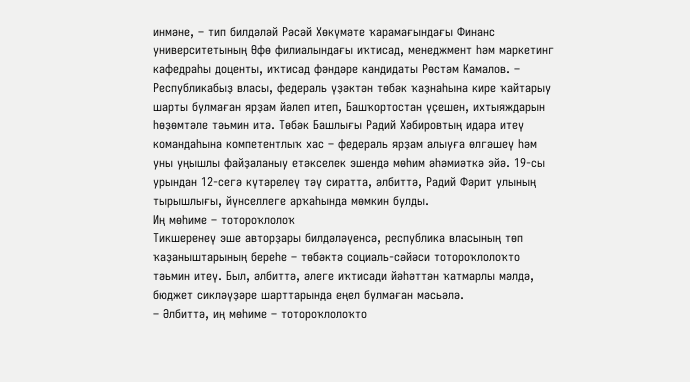инмәне, – тип билдәләй Рәсәй Хөкүмәте ҡарамағындағы Финанс университетының Өфө филиалындағы иҡтисад, менеджмент һәм маркетинг кафедраһы доценты, иҡтисад фәндәре кандидаты Рөстәм Камалов. – Республикабыҙ власы, федераль үҙәктән төбәк ҡаҙнаһына кире ҡайтарыу шарты булмаған ярҙам йәлеп итеп, Башҡортостан үҫешен, ихтыяждарын һөҙөмтәле тәьмин итә. Төбәк Башлығы Радий Хәбировтың идара итеү командаһына компетентлыҡ хас – федераль ярҙам алыуға өлгәшеү һәм уны уңышлы файҙаланыу етәкселек эшендә мөһим әһәмиәткә эйә. 19-сы урындан 12-сегә күтәрелеү тәү сиратта, әлбиттә, Радий Фәрит улының тырышлығы, йүнселлеге арҡаһында мөмкин булды.
Иң мөһиме – тотороҡлолоҡ
Тикшеренеү эше авторҙары билдәләүенсә, республика власының төп ҡаҙаныштарының береһе – төбәктә социаль-сәйәси тотороҡлолоҡто тәьмин итеү. Был, әлбиттә, әлеге иҡтисади йәһәттән ҡатмарлы мәлдә, бюджет сикләүҙәре шарттарында еңел булмаған мәсьәлә.
– Әлбиттә, иң мөһиме – тотороҡлолоҡто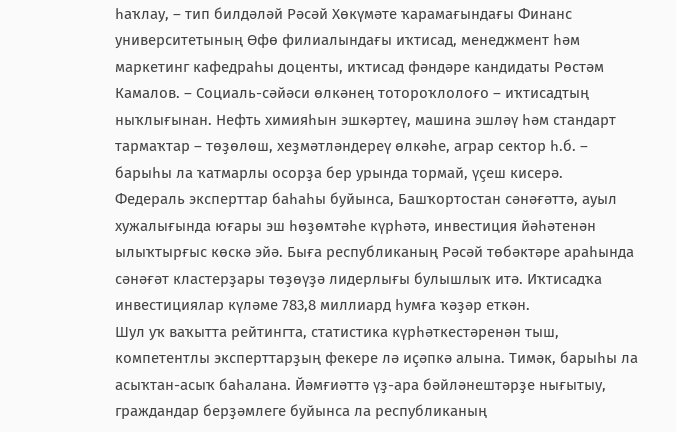һаҡлау, – тип билдәләй Рәсәй Хөкүмәте ҡарамағындағы Финанс университетының Өфө филиалындағы иҡтисад, менеджмент һәм маркетинг кафедраһы доценты, иҡтисад фәндәре кандидаты Рөстәм Камалов. – Социаль-сәйәси өлкәнең тотороҡлолоғо – иҡтисадтың ныҡлығынан. Нефть химияһын эшкәртеү, машина эшләү һәм стандарт тармаҡтар – төҙөлөш, хеҙмәтләндереү өлкәһе, аграр сектор һ.б. – барыһы ла ҡатмарлы осорҙа бер урында тормай, үҫеш кисерә.
Федераль эксперттар баһаһы буйынса, Башҡортостан сәнәғәттә, ауыл хужалығында юғары эш һөҙөмтәһе күрһәтә, инвестиция йәһәтенән ылыҡтырғыс көскә эйә. Быға республиканың Рәсәй төбәктәре араһында сәнәғәт кластерҙары төҙөүҙә лидерлығы булышлыҡ итә. Иҡтисадҡа инвестициялар күләме 783,8 миллиард һумға ҡәҙәр еткән.
Шул уҡ ваҡытта рейтингта, статистика күрһәткестәренән тыш, компетентлы эксперттарҙың фекере лә иҫәпкә алына. Тимәк, барыһы ла асыҡтан-асыҡ баһалана. Йәмғиәттә үҙ-ара бәйләнештәрҙе нығытыу, граждандар берҙәмлеге буйынса ла республиканың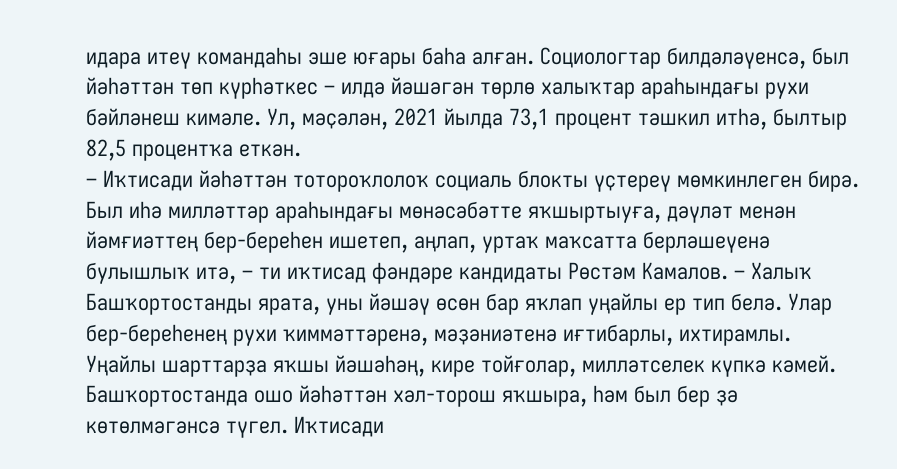идара итеү командаһы эше юғары баһа алған. Социологтар билдәләүенсә, был йәһәттән төп күрһәткес – илдә йәшәгән төрлө халыҡтар араһындағы рухи бәйләнеш кимәле. Ул, мәҫәлән, 2021 йылда 73,1 процент тәшкил итһә, былтыр 82,5 процентҡа еткән.
– Иҡтисади йәһәттән тотороҡлолоҡ социаль блокты үҫтереү мөмкинлеген бирә. Был иһә милләттәр араһындағы мөнәсәбәтте яҡшыртыуға, дәүләт менән йәмғиәттең бер-береһен ишетеп, аңлап, уртаҡ маҡсатта берләшеүенә булышлыҡ итә, – ти иҡтисад фәндәре кандидаты Рөстәм Камалов. – Халыҡ Башҡортостанды ярата, уны йәшәү өсөн бар яҡлап уңайлы ер тип белә. Улар бер-береһенең рухи ҡиммәттәренә, мәҙәниәтенә иғтибарлы, ихтирамлы. Уңайлы шарттарҙа яҡшы йәшәһәң, кире тойғолар, милләтселек күпкә кәмей. Башҡортостанда ошо йәһәттән хәл-торош яҡшыра, һәм был бер ҙә көтөлмәгәнсә түгел. Иҡтисади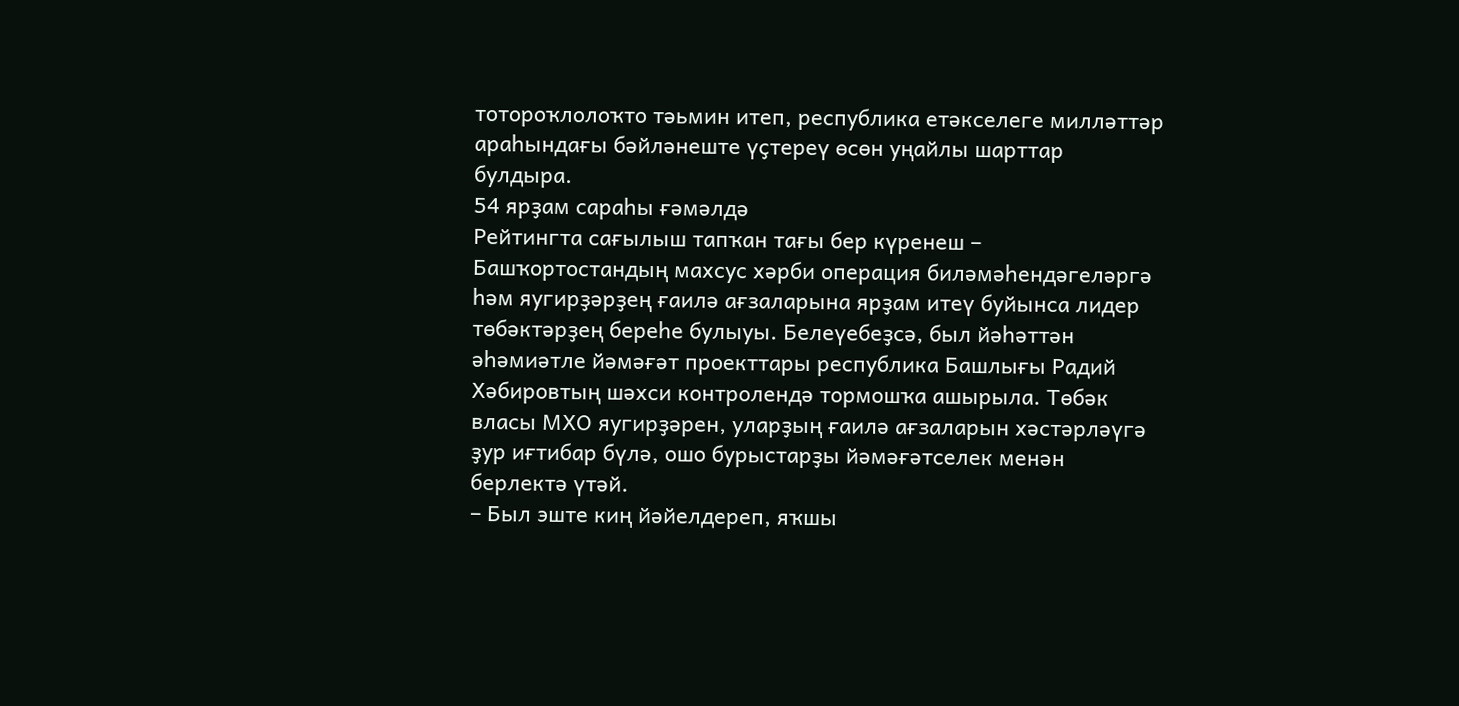тотороҡлолоҡто тәьмин итеп, республика етәкселеге милләттәр араһындағы бәйләнеште үҫтереү өсөн уңайлы шарттар булдыра.
54 ярҙам сараһы ғәмәлдә
Рейтингта сағылыш тапҡан тағы бер күренеш – Башҡортостандың махсус хәрби операция биләмәһендәгеләргә һәм яугирҙәрҙең ғаилә ағзаларына ярҙам итеү буйынса лидер төбәктәрҙең береһе булыуы. Белеүебеҙсә, был йәһәттән әһәмиәтле йәмәғәт проекттары республика Башлығы Радий Хәбировтың шәхси контролендә тормошҡа ашырыла. Төбәк власы МХО яугирҙәрен, уларҙың ғаилә ағзаларын хәстәрләүгә ҙур иғтибар бүлә, ошо бурыстарҙы йәмәғәтселек менән берлектә үтәй.
– Был эште киң йәйелдереп, яҡшы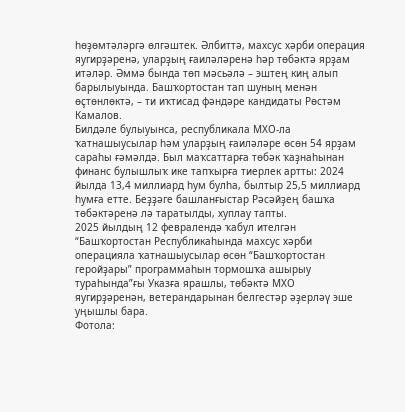һөҙөмтәләргә өлгәштек. Әлбиттә, махсус хәрби операция яугирҙәренә, уларҙың ғаиләләренә һәр төбәктә ярҙам итәләр. Әммә бында төп мәсьәлә – эштең киң алып барылыуында. Башҡортостан тап шуның менән өҫтөнлөктә, – ти иҡтисад фәндәре кандидаты Рөстәм Камалов.
Билдәле булыуынса, республикала МХО-ла ҡатнашыусылар һәм уларҙың ғаиләләре өсөн 54 ярҙам сараһы ғәмәлдә. Был маҡсаттарға төбәк ҡаҙнаһынан финанс булышлыҡ ике тапҡырға тиерлек артты: 2024 йылда 13,4 миллиард һум булһа, былтыр 25,5 миллиард һумға етте. Беҙҙәге башланғыстар Рәсәйҙең башҡа төбәктәренә лә таратылды, хуплау тапты.
2025 йылдың 12 февралендә ҡабул ителгән “Башҡортостан Республикаһында махсус хәрби операцияла ҡатнашыусылар өсөн “Башҡортостан геройҙары” программаһын тормошҡа ашырыу тураһында”ғы Указға ярашлы, төбәктә МХО яугирҙәренән, ветерандарынан белгестәр әҙерләү эше уңышлы бара.
Фотола: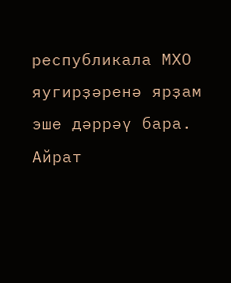республикала МХО яугирҙәренә ярҙам эше дәррәү бара.
Айрат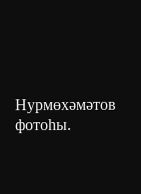Нурмөхәмәтов фотоһы.